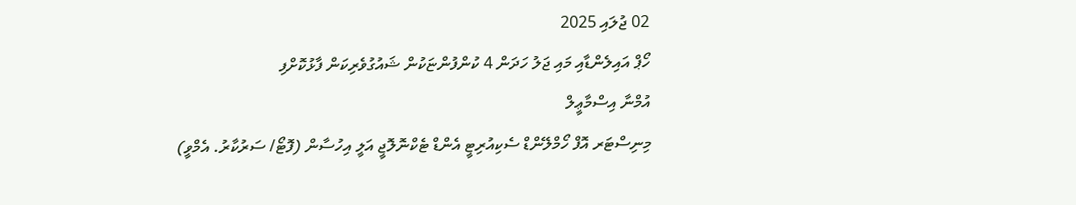02 ޖުލައި 2025
ހޯޕް އައިލެންޑާއި މައި ޖަލު ހަދަން 4 ކުންފުންޏަކުން ޝައުގުވެރިކަން ފާޅުކޮށްފި
އުމްނާ އިސްމާޢީލް
މިނިސްޓަރ އޮފް ހޯމްލޭންޑް ސެކިއުރިޓީ އެންޑް ޓެކްނޮލޮޖީ އަލީ އިހުސާން (ފޮޓޯ/ ސަރުކާރު. އެމްވީ)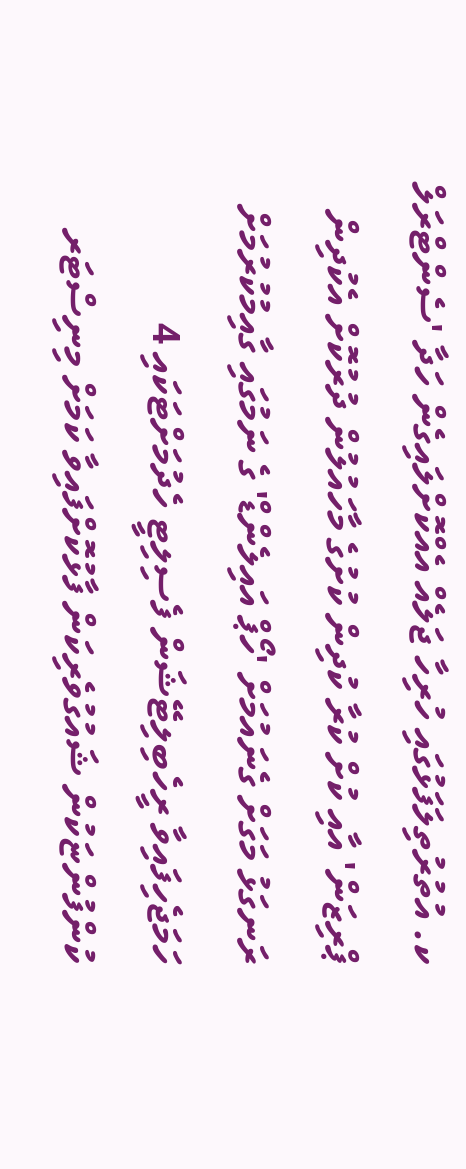ކ. އުތުރުތިލަފަޅުގައި ހުރިހާ ޖަލެއް އެއްކޮށްލައިގެން ހަދާ 'ސެންޓްރަލް ޕްރިޒަން' އާއި ކުށް ކުރާ ކުދިން ކުށުގެ މާހައުލުން ދުރުކޮށް އެކުދިން ރަނގަޅު މަގަށް ގެނައުމަށް 'ހޯޕް އައިލެންޑް' ގެ ނަމުގައި ގާއިމުކުރުމަށް ހަމަޖެހިފައިވާ ރީހެބިލިޓޭޝަން ފެސިލިޓީ ހެދުމަށްޓަކައި 4 ކުންފުންޏަކުން ޝައުގުވެރިކަން ފާޅުކޮށްފައިވާ ކަމަށް މިނިސްޓަރ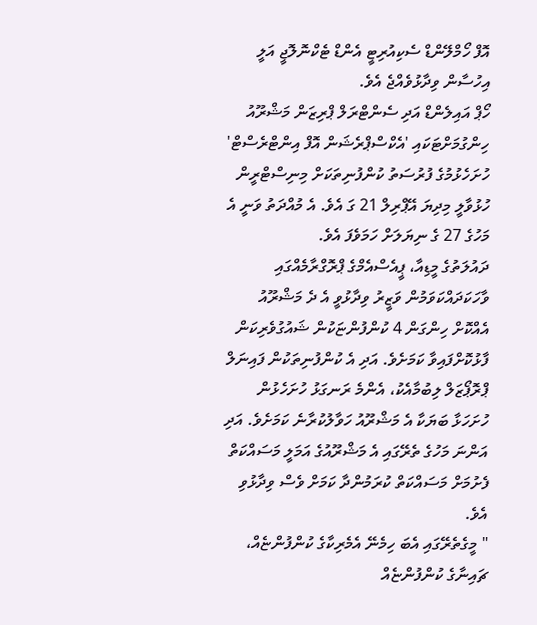އޮފް ހޯމްލޭންޑް ސެކިއުރިޓީ އެންޑް ޓެކްނޮލޮޖީ އަލީ އިހުސާން ވިދާޅުވެއްޖެ އެވެ.
ހޯޕް އައިލެންޑް އަދި ސެންޓްރަލް ޕްރިޒަން މަޝްރޫއު ހިންގުމަށްޓަކައި 'އެކްސްޕްރެޝަން އޮފް އިންޓްރެސްޓް' ހުށަހެޅުމުގެ ފުރުސަތު ކުންފުނިތަކަށް މިނިސްޓްރީން ހުޅުވާލީ މިދިޔަ އޭޕްރިލް 21 ގަ އެވެ. އެ މުއްދަތު ވަނީ އެ މަހުގެ 27 ގެ ނިޔަލަށް ހަމަވެފަ އެވެ.
ދައުލަތުގެ މީޑިއާ، ޕީއެސްއެމްގެ ޕްރޮގްރާމެއްގައި ވާހަކަދައްކަވަމުން ވަޒީރު ވިދާޅުވީ އެ ދެ މަޝްރޫއު އެއްކޮށް ހިންގަން 4 ކުންފުންޏަކުން ޝައުގުވެރިކަން ފާޅުކޮށްފައިވާ ކަމަށެވެ. އަދި އެ ކުންފުނިތަކުން ފައިނަލް ޕްރޮޕޯޒަލް ލިބުމާއެކު، އެންމެ ރަނގަޅު ހުށަހެޅުން ހުށަހަޅާ ބަޔަކާ އެ މަޝްރޫއު ހަވާލުކުރާނެ ކަމަށެވެ. އަދި އަންނަ މަހުގެ ތެރޭގައި އެ މަޝްރޫއުގެ އަމަލީ މަސައްކަތް ފެށުމަށް މަސައްކަތް ކުރަމުންދާ ކަމަށް ވެސް ވިދާޅުވި އެވެ.
" މީގެތެރޭގައި އެބަ ހިމެނޭ އެމެރިކާގެ ކުންފުންޏެއް، ޗައިނާގެ ކުންފުންޏެއް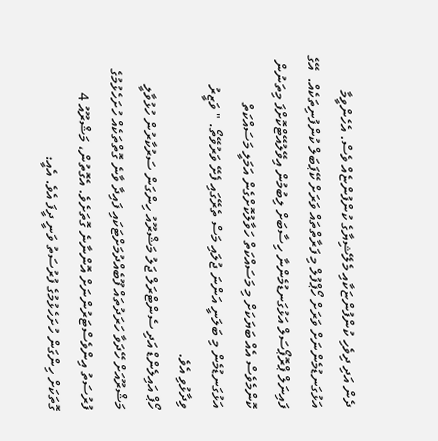ދެން އަދި ދިވެހި ކުންފުންޏަކާއި މެލޭޝިޔާގެ ކުންފުންޏެއް ވެސް. އެހެންވީމާ އަޅުގަނޑުމެންނަށް ވަރަށް ހޯޕްފުލް މި ފަރާތްތައް ވަރަށް ކޭޕަބަލް ކުންފުނިތަކެއް.  އޭގެ ފައިނަލް ޕްރޮޕޯސަލް އަޅުގަނޑުމެންނާ ހިސާބަށް ލިބުމުން އިވޭލުއޭޓްކޮށްފަ މިތަނުން ކޮންމެވެސް އެއް ބަޔަކަށް މި މަސައްކަތް ހަވާލުކޮށްގެން އަމަލީ މަސައްކަތް އަޅުގަނޑުމެން މި ބަލަނީ އަންނަ ޖުލައި މަސް ތެރޭގައި ފެށޭ ވަރުވޭތޯ. " ވަޒީރު ވިދާޅުވި އެވެ.
ހޯޕް އައިލެންޑް އަދި ސެންޓްރަލް ޖަލު މަޝްރޫއު ހިންގަން ސަރުކާރުން ހުޅުވާލީ މަޝްރޫއަށް ހޭދަވާ ހަރަދުތައް ފޫބެއްދުމަށްޓަކައި ފައިދާ ވާނެ ގޮތްތަކެއް ހުށަހެޅުމުގެ ފުރުސަތު އިންވެސްޓަރުންނަށް އޮންނާނެ ގޮތަށެވެ. އެގޮތުން، މަޝްރޫއު 4 ގޮތަކަށް ހިންގަން ހުށަހެޅުމުގެ ފުރުސަތު ވަނީ ދީފަ އެވެ. އެއީ: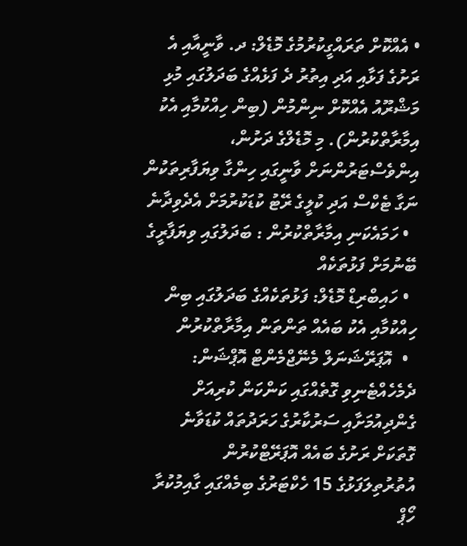• އެއްކޮށް ތަރައްގީކުރުމުގެ މޮޑެލް: ދ. ވާނީއާއި އެ ރަށުގެ ފަޅާއި އަދި އިތުރު ދެ ފަޅެއްގެ ބަދަލުގައި މުޅި މަޝްރޫއު އެއްކޮށް ނިންމުން (ބިން ހިއްކުމާއި އެކު އިމާރާތްކުރުން). މި މޮޑެލްގެ ދަށުން، އިންވެސްޓަރުންނަށް ވާނީގައި ހިންގާ ވިޔަފާރިތަކުން ނަގާ ޓެކްސް އަދި ކުލީގެ ރޭޓު ކުޑަކުރުމަށް އެދެވިދާނެ
  • ހަމައެކަނި އިމާރާތްކުރުން : ބަދަލުގައި ވިޔަފާރީގެ ބޭނުމަށް ފަޅުތަކެއް
  • ހައިބްރިޑް މޮޑެލް: ފަޅުތަކެއްގެ ބަދަލުގައި ބިން ހިއްކުމާއި އެކު ބައެއް ތަންތަން އިމާރާތްކުރުން
  •  އޮޕަރޭޝަނަލް މެނޭޖްމެންޓް އޮޕްޝަން: ދެމެހެއްޓެނިވި ގޮތެއްގައި ކަންކަން ކުރިއަށް ގެންދިއުމަށާއި ސަރުކާރުގެ ހަރަދުތައް ކުޑަވާނެ ގޮތަކަށް ރަށުގެ ބައެއް އޮޕަރޭޓްކުރުން
އުތުރުތިލަފަޅުގެ 15 ހެކްޓަރުގެ ބިމެއްގައި ގާއިމުކުރާ ހޯޕް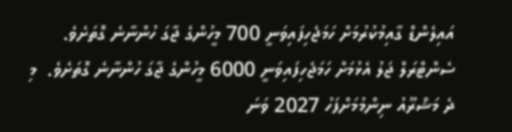އައިލެންޑް ގާއިމުކުރުމަށް ހަމަޖެހިފައިވަނީ 700 މީހުންގެ ޖާގަ ހުންނާނެ ގޮތަށެވެ. ސެންޓްރަލް ޖަލު އެޅުމަށް ހަމަޖެހިފައިވަނީ 6000 މީހުންގެ ޖާގަ ހުންނާނެ ގޮތަށެވެ.  މި ދެ މަޝްރޫއު ނިންމުމަށްފަހު 2027 ވަނަ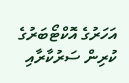އަހަރުގެ އޮކްޓޯބަރުގެ ކުރިން ސަރުކާރާއި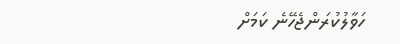ހަވާލުކުރަންޖެހޭނެ ކަމަށް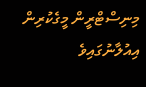މިނިސްޓްރީން މީގެކުރިން އިއުލާނުގައިވެ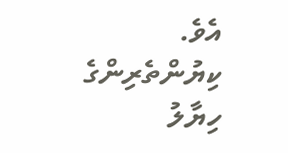އެވެ.
ކިޔުންތެރިންގެ ހިޔާލު